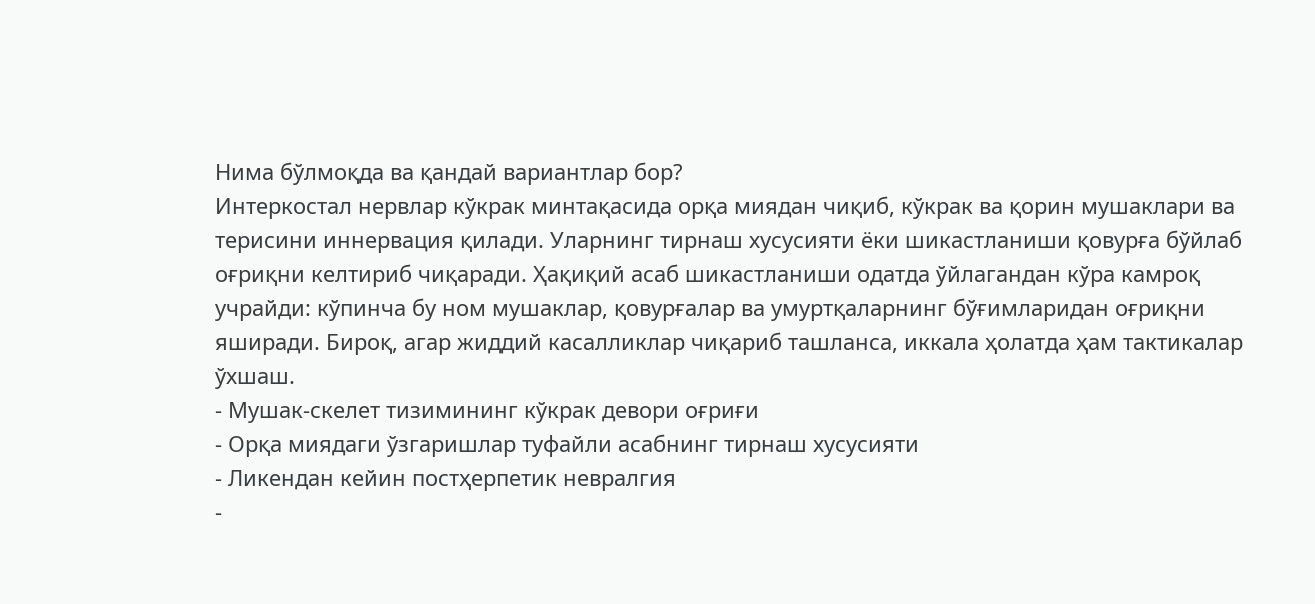Нима бўлмоқда ва қандай вариантлар бор?
Интеркостал нервлар кўкрак минтақасида орқа миядан чиқиб, кўкрак ва қорин мушаклари ва терисини иннервация қилади. Уларнинг тирнаш хусусияти ёки шикастланиши қовурға бўйлаб оғриқни келтириб чиқаради. Ҳақиқий асаб шикастланиши одатда ўйлагандан кўра камроқ учрайди: кўпинча бу ном мушаклар, қовурғалар ва умуртқаларнинг бўғимларидан оғриқни яширади. Бироқ, агар жиддий касалликлар чиқариб ташланса, иккала ҳолатда ҳам тактикалар ўхшаш.
- Мушак-скелет тизимининг кўкрак девори оғриғи
- Орқа миядаги ўзгаришлар туфайли асабнинг тирнаш хусусияти
- Ликендан кейин постҳерпетик невралгия
-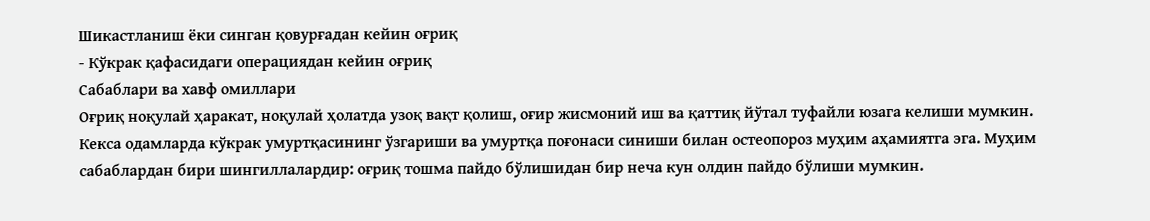Шикастланиш ёки синган қовурғадан кейин оғриқ
- Кўкрак қафасидаги операциядан кейин оғриқ
Сабаблари ва хавф омиллари
Оғриқ ноқулай ҳаракат, ноқулай ҳолатда узоқ вақт қолиш, оғир жисмоний иш ва қаттиқ йўтал туфайли юзага келиши мумкин. Кекса одамларда кўкрак умуртқасининг ўзгариши ва умуртқа поғонаси синиши билан остеопороз муҳим аҳамиятга эга. Муҳим сабаблардан бири шингиллалардир: оғриқ тошма пайдо бўлишидан бир неча кун олдин пайдо бўлиши мумкин.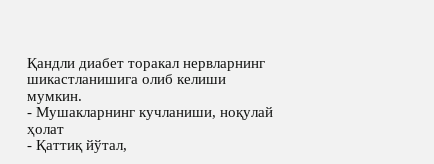Қандли диабет торакал нервларнинг шикастланишига олиб келиши мумкин.
- Мушакларнинг кучланиши, ноқулай ҳолат
- Қаттиқ йўтал,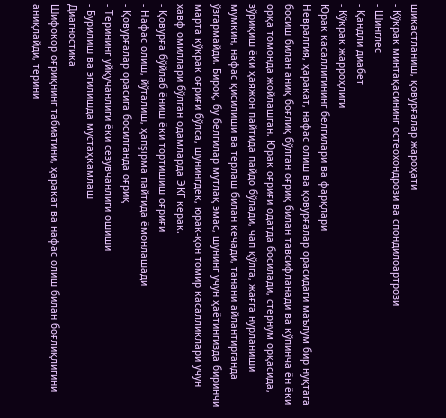шикастланиш, қовурғалар жароҳати
- Кўкрак минтақасининг остеохондрози ва спондилоартрози
- Шинглес
- Қандли диабет
- Кўкрак жарроҳлиги
Юрак касаллигининг белгилари ва фарқлари
Невралгия, ҳаракат, нафас олиш ва қовурғалар орасидаги маълум бир нуқтага босиш билан аниқ боғлиқ бўлган оғриқ билан тавсифланади ва кўпинча ён ёки орқа томонда жойлашган. Юрак оғриғи одатда босилади, стернум орқасида, зўриқиш ёки ҳаяжон пайтида пайдо бўлади, чап қўлга, жағга нурланиши мумкин, нафас қисилиши ва терлаш билан кечади, танани айлантирганда ўзгармайди. Бироқ, бу белгилар мутлақ эмас, шунинг учун ҳаётингизда биринчи марта кўкрак оғриғи бўлса, шунингдек, юрак-қон томир касалликлари учун хавф омиллари бўлган одамларда ЭКГ керак.
- Қовурға бўйлаб ёниш ёки тортишиш оғриғи
- Нафас олиш, йўталиш, ҳапşıрма пайтида ёмонлашади
- Қовурғалар орасига босилганда оғриқ
- Терининг уйқучанлиги ёки сезувчанлиги ошиши
- Бурилиш ва эгилишда мустаҳкамлаш
Диагностика
Шифокор оғриқнинг табиатини, ҳаракат ва нафас олиш билан боғлиқлигини аниқлайди, терини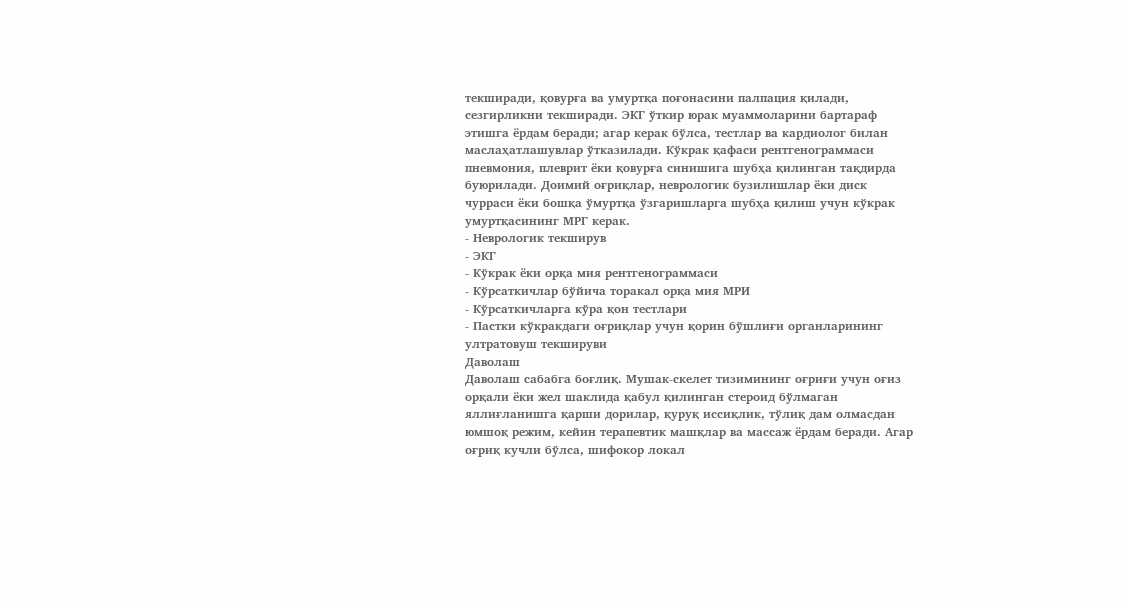текширади, қовурға ва умуртқа поғонасини палпация қилади, сезгирликни текширади. ЭКГ ўткир юрак муаммоларини бартараф этишга ёрдам беради; агар керак бўлса, тестлар ва кардиолог билан маслаҳатлашувлар ўтказилади. Кўкрак қафаси рентгенограммаси пневмония, плеврит ёки қовурға синишига шубҳа қилинган тақдирда буюрилади. Доимий оғриқлар, неврологик бузилишлар ёки диск чурраси ёки бошқа ўмуртқа ўзгаришларга шубҳа қилиш учун кўкрак умуртқасининг МРГ керак.
- Неврологик текширув
- ЭКГ
- Кўкрак ёки орқа мия рентгенограммаси
- Кўрсаткичлар бўйича торакал орқа мия МРИ
- Кўрсаткичларга кўра қон тестлари
- Пастки кўкракдаги оғриқлар учун қорин бўшлиғи органларининг ултратовуш текшируви
Даволаш
Даволаш сабабга боғлиқ. Мушак-скелет тизимининг оғриғи учун оғиз орқали ёки жел шаклида қабул қилинган стероид бўлмаган яллиғланишга қарши дорилар, қуруқ иссиқлик, тўлиқ дам олмасдан юмшоқ режим, кейин терапевтик машқлар ва массаж ёрдам беради. Агар оғриқ кучли бўлса, шифокор локал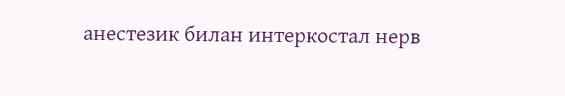анестезик билан интеркостал нерв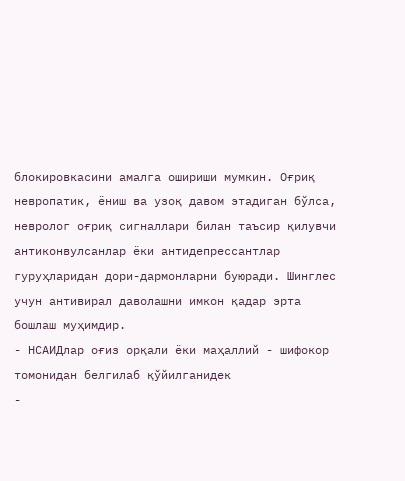блокировкасини амалга ошириши мумкин. Оғриқ невропатик, ёниш ва узоқ давом этадиган бўлса, невролог оғриқ сигналлари билан таъсир қилувчи антиконвулсанлар ёки антидепрессантлар гуруҳларидан дори-дармонларни буюради. Шинглес учун антивирал даволашни имкон қадар эрта бошлаш муҳимдир.
- НСАИДлар оғиз орқали ёки маҳаллий - шифокор томонидан белгилаб қўйилганидек
-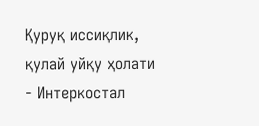Қуруқ иссиқлик, қулай уйқу ҳолати
- Интеркостал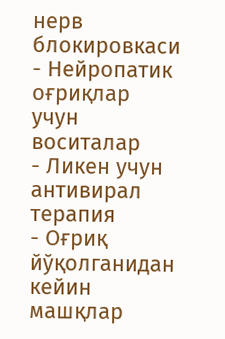нерв блокировкаси
- Нейропатик оғриқлар учун воситалар
- Ликен учун антивирал терапия
- Оғриқ йўқолганидан кейин машқлар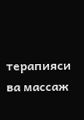терапияси ва массаж